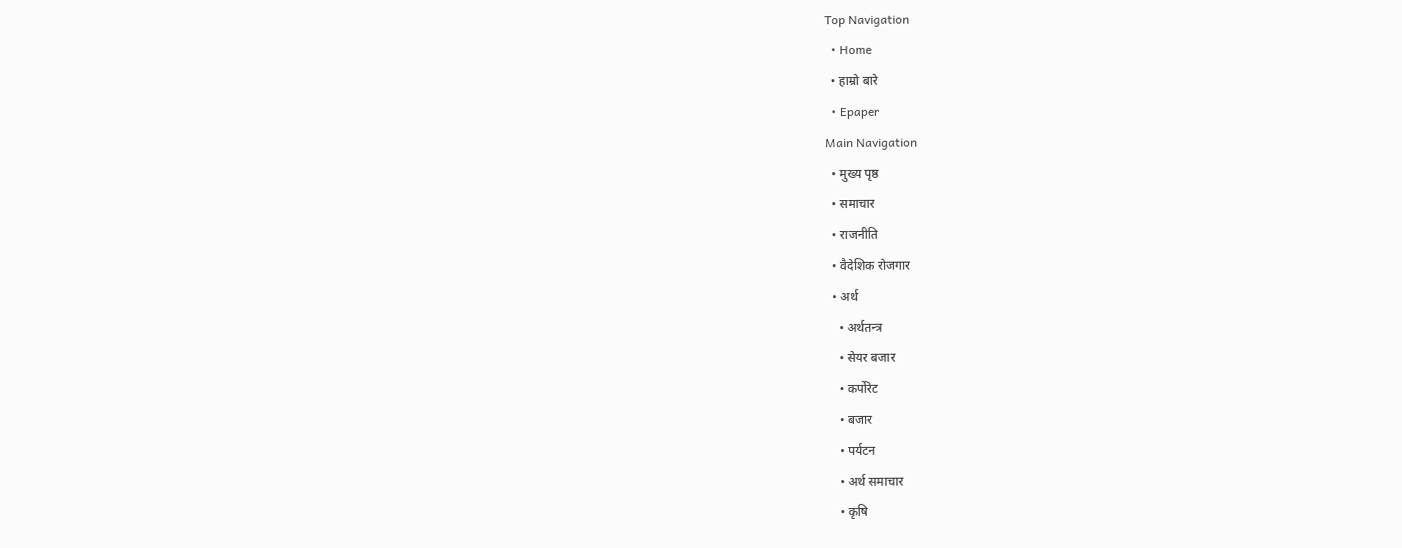Top Navigation
  • Home
  • हाम्रो बारे
  • Epaper
Main Navigation
  • मुख्य पृष्ठ
  • समाचार
  • राजनीति
  • वैदेशिक रोजगार
  • अर्थ
    • अर्थतन्त्र
    • सेयर बजार
    • कर्पोरेट
    • बजार
    • पर्यटन
    • अर्थ समाचार
    • कृषि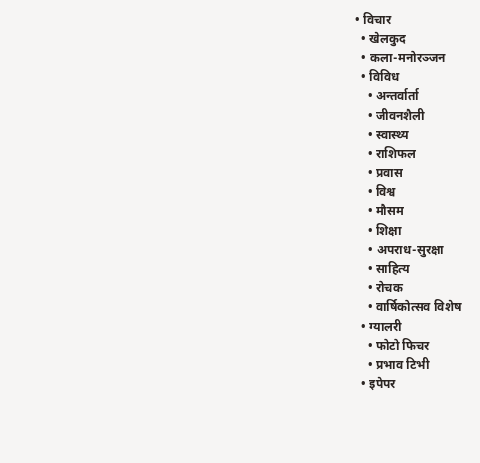• विचार
  • खेलकुद
  • कला-मनोरञ्‍जन
  • विविध
    • अन्तर्वार्ता
    • जीवनशैली
    • स्वास्थ्य
    • राशिफल
    • प्रवास
    • विश्व
    • मौसम
    • शिक्षा
    • अपराध-सुरक्षा
    • साहित्य
    • रोचक
    • वार्षिकोत्सव विशेष
  • ग्यालरी
    • फोटो फिचर
    • प्रभाव टिभी
  • इपेपर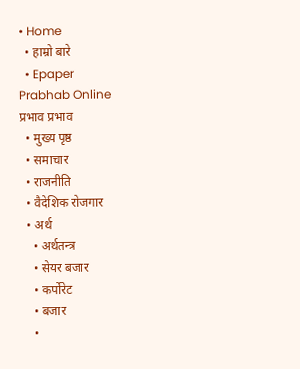• Home
  • हाम्रो बारे
  • Epaper
Prabhab Online
प्रभाव प्रभाव
  • मुख्य पृष्ठ
  • समाचार
  • राजनीति
  • वैदेशिक रोजगार
  • अर्थ
    • अर्थतन्त्र
    • सेयर बजार
    • कर्पोरेट
    • बजार
    •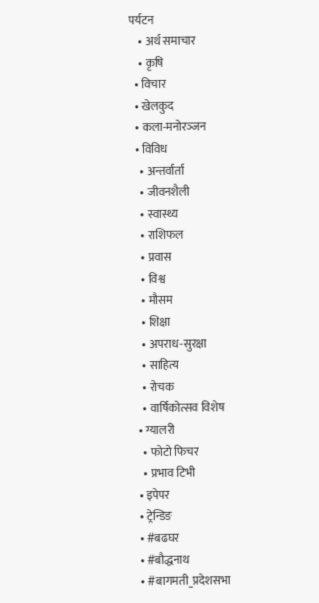पर्यटन
    • अर्थ समाचार
    • कृषि
  • विचार
  • खेलकुद
  • कला-मनोरञ्‍जन
  • विविध
    • अन्तर्वार्ता
    • जीवनशैली
    • स्वास्थ्य
    • राशिफल
    • प्रवास
    • विश्व
    • मौसम
    • शिक्षा
    • अपराध-सुरक्षा
    • साहित्य
    • रोचक
    • वार्षिकोत्सव विशेष
  • ग्यालरी
    • फोटो फिचर
    • प्रभाव टिभी
  • इपेपर
  • ट्रेन्डिङ
  • #बढघर
  • #बौद्धनाथ
  • #बागमती_प्रदेशसभा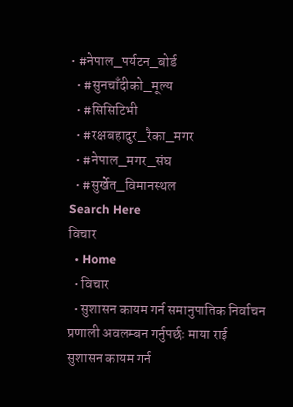• #नेपाल_पर्यटन_बोर्ड
  • #सुनचाँदीको_मूल्य
  • #सिसिटिभी
  • #रक्षबहादुर_रैका_मगर
  • #नेपाल_मगर_संघ
  • #सुर्खेत_विमानस्थल
Search Here
विचार
  • Home
  • विचार
  • सुशासन कायम गर्न समानुपातिक निर्वाचन प्रणाली अवलम्बन गर्नुपर्छः माया राई
सुशासन कायम गर्न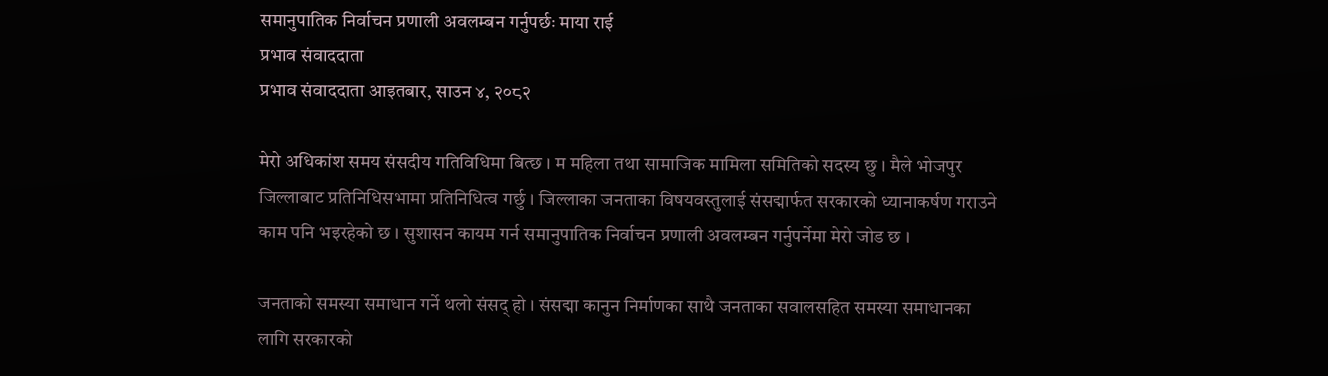समानुपातिक निर्वाचन प्रणाली अवलम्बन गर्नुपर्छः माया राई
प्रभाव संवाददाता
प्रभाव संवाददाता आइतबार, साउन ४, २०८२

मेरो अधिकांश समय संसदीय गतिविधिमा बित्छ । म महिला तथा सामाजिक मामिला समितिको सदस्य छु । मैले भोजपुर जिल्लाबाट प्रतिनिधिसभामा प्रतिनिधित्व गर्छु । जिल्लाका जनताका विषयवस्तुलाई संसद्मार्फत सरकारको ध्यानाकर्षण गराउने काम पनि भइरहेको छ । सुशासन कायम गर्न समानुपातिक निर्वाचन प्रणाली अवलम्बन गर्नुपर्नेमा मेरो जोड छ ।

जनताको समस्या समाधान गर्ने थलो संसद् हो । संसद्मा कानुन निर्माणका साथै जनताका सवालसहित समस्या समाधानका लागि सरकारको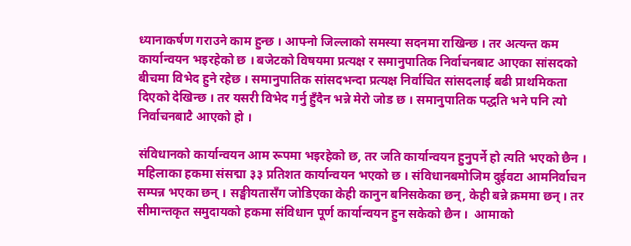ध्यानाकर्षण गराउने काम हुन्छ । आफ्नो जिल्लाको समस्या सदनमा राखिन्छ । तर अत्यन्त कम कार्यान्वयन भइरहेको छ । बजेटको विषयमा प्रत्यक्ष र समानुपातिक निर्वाचनबाट आएका सांसदको बीचमा विभेद हुने रहेछ । समानुपातिक सांसदभन्दा प्रत्यक्ष निर्वाचित सांसदलाई बढी प्राथमिकता दिएको देखिन्छ । तर यसरी विभेद गर्नु हुँदैन भन्ने मेरो जोड छ । समानुपातिक पद्धति भने पनि त्यो निर्वाचनबाटै आएको हो ।

संविधानको कार्यान्वयन आम रूपमा भइरहेको छ, तर जति कार्यान्वयन हुनुपर्ने हो त्यति भएको छैन । महिलाका हकमा संसद्मा ३३ प्रतिशत कार्यान्वयन भएको छ । संविधानबमोजिम दुईवटा आमनिर्वाचन सम्पन्न भएका छन् । सङ्घीयतासँग जोडिएका केही कानुन बनिसकेका छन्, केही बन्ने क्रममा छन् । तर सीमान्तकृत समुदायको हकमा संविधान पूर्ण कार्यान्वयन हुन सकेको छैन ।  आमाको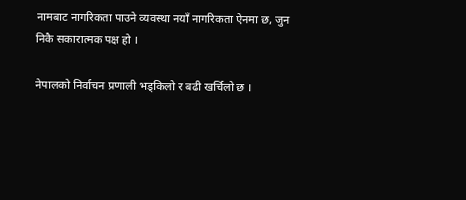नामबाट नागरिकता पाउने व्यवस्था नयाँ नागरिकता ऐनमा छ, जुन निकै सकारात्मक पक्ष हो ।

नेपालको निर्वाचन प्रणाली भड्किलो र बढी खर्चिलो छ ।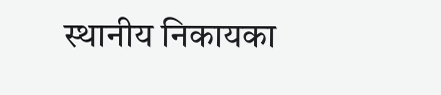स्थानीय निकायका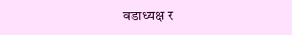वडाध्यक्ष र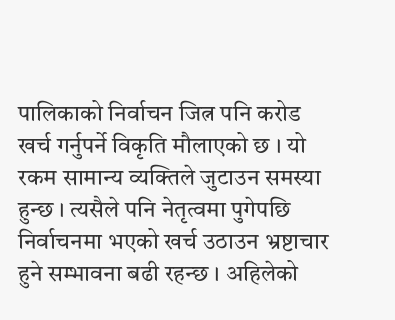पालिकाको निर्वाचन जित्न पनि करोड खर्च गर्नुपर्ने विकृति मौलाएको छ । यो रकम सामान्य व्यक्तिले जुटाउन समस्या हुन्छ । त्यसैले पनि नेतृत्वमा पुगेपछि निर्वाचनमा भएको खर्च उठाउन भ्रष्टाचार हुने सम्भावना बढी रहन्छ । अहिलेको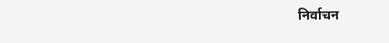निर्वाचन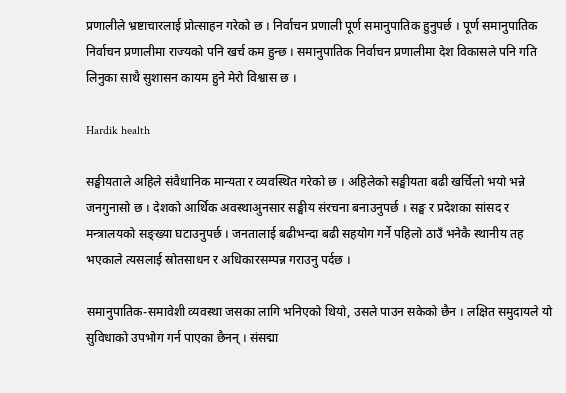प्रणालीले भ्रष्टाचारलाई प्रोत्साहन गरेको छ । निर्वाचन प्रणाली पूर्ण समानुपातिक हुनुपर्छ । पूर्ण समानुपातिक निर्वाचन प्रणालीमा राज्यको पनि खर्च कम हुन्छ । समानुपातिक निर्वाचन प्रणालीमा देश विकासले पनि गति लिनुका साथै सुशासन कायम हुने मेरो विश्वास छ ।

Hardik health

सङ्घीयताले अहिले संवैधानिक मान्यता र व्यवस्थित गरेको छ । अहिलेको सङ्घीयता बढी खर्चिलो भयो भन्ने जनगुनासो छ । देशको आर्थिक अवस्थाअुनसार सङ्घीय संरचना बनाउनुपर्छ । सङ्घ र प्रदेशका सांसद र मन्त्रालयको सङ्ख्या घटाउनुपर्छ । जनतालाई बढीभन्दा बढी सहयोग गर्ने पहिलो ठाउँ भनेकै स्थानीय तह भएकाले त्यसलाई स्रोतसाधन र अधिकारसम्पन्न गराउनु पर्दछ ।

समानुपातिक-समावेशी व्यवस्था जसका लागि भनिएको थियो, उसले पाउन सकेको छैन । लक्षित समुदायले यो सुविधाको उपभोग गर्न पाएका छैनन् । संसद्मा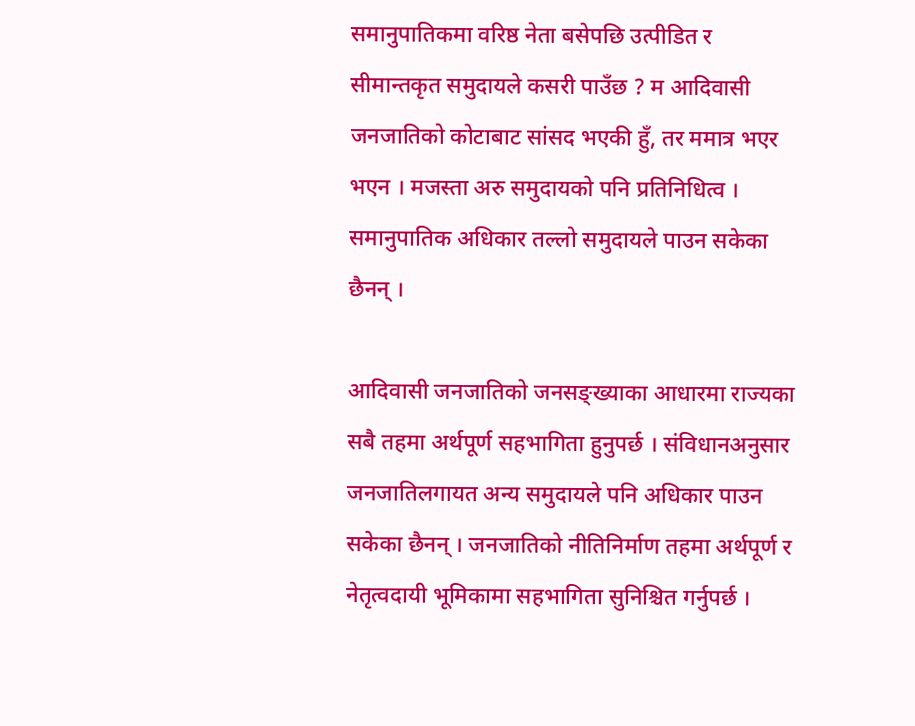समानुपातिकमा वरिष्ठ नेता बसेपछि उत्पीडित र सीमान्तकृत समुदायले कसरी पाउँछ ? म आदिवासी जनजातिको कोटाबाट सांसद भएकी हुँ, तर ममात्र भएर भएन । मजस्ता अरु समुदायको पनि प्रतिनिधित्व । समानुपातिक अधिकार तल्लो समुदायले पाउन सकेका छैनन् ।

आदिवासी जनजातिको जनसङ्ख्याका आधारमा राज्यका सबै तहमा अर्थपूर्ण सहभागिता हुनुपर्छ । संविधानअनुसार जनजातिलगायत अन्य समुदायले पनि अधिकार पाउन सकेका छैनन् । जनजातिको नीतिनिर्माण तहमा अर्थपूर्ण र नेतृत्वदायी भूमिकामा सहभागिता सुनिश्चित गर्नुपर्छ ।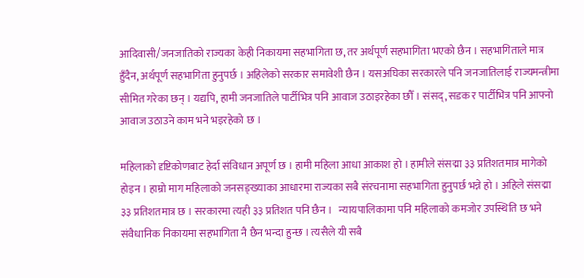आदिवासी/जनजातिको राज्यका केही निकायमा सहभागिता छ, तर अर्थपूर्ण सहभागिता भएको छैन । सहभागिताले मात्र हुँदैन, अर्थपूर्ण सहभागिता हुनुपर्छ । अहिलेको सरकार समावेशी छैन । यसअघिका सरकारले पनि जनजातिलाई राज्यमन्त्रीमा सीमित गरेका छन् । यद्यपि, हामी जनजातिले पार्टीभित्र पनि आवाज उठाइरहेका छौँ । संसद्, सडक र पार्टीभित्र पनि आफ्नो आवाज उठाउने काम भने भइरहेको छ ।

महिलाको दृष्टिकोणबाट हेर्दा संविधान अपूर्ण छ । हामी महिला आधा आकाश हो । हामीले संसद्मा ३३ प्रतिशतमात्र मागेको होइन । हाम्रो माग महिलाको जनसङ्ख्याका आधारमा राज्यका सबै संरचनामा सहभागिता हुनुपर्छ भन्ने हो । अहिले संसद्मा ३३ प्रतिशतमात्र छ । सरकारमा त्यही ३३ प्रतिशत पनि छैन ।   न्यायपालिकामा पनि महिलाको कमजोर उपस्थिति छ भने संवैधानिक निकायमा सहभागिता नै छैन भन्दा हुन्छ । त्यसैले यी सबै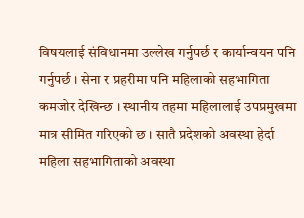विषयलाई संविधानमा उल्लेख गर्नुपर्छ र कार्यान्वयन पनि गर्नुपर्छ । सेना र प्रहरीमा पनि महिलाको सहभागिता कमजोर देखिन्छ । स्थानीय तहमा महिलालाई उपप्रमुखमा मात्र सीमित गरिएको छ । सातै प्रदेशको अवस्था हेर्दा महिला सहभागिताको अवस्था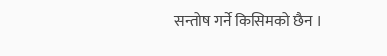सन्तोष गर्ने किसिमको छैन ।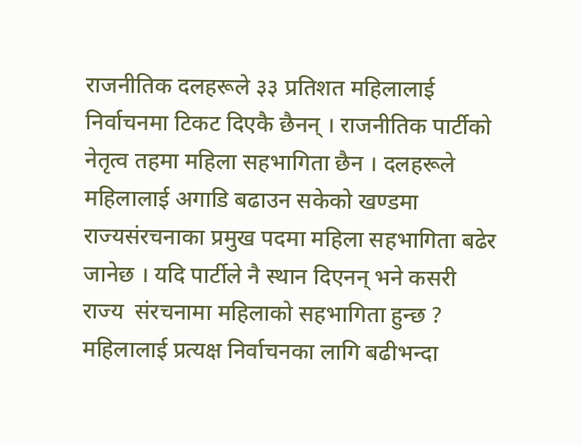राजनीतिक दलहरूले ३३ प्रतिशत महिलालाई निर्वाचनमा टिकट दिएकै छैनन् । राजनीतिक पार्टीको नेतृत्व तहमा महिला सहभागिता छैन । दलहरूले महिलालाई अगाडि बढाउन सकेको खण्डमा राज्यसंरचनाका प्रमुख पदमा महिला सहभागिता बढेर जानेछ । यदि पार्टीले नै स्थान दिएनन् भने कसरी राज्य  संरचनामा महिलाको सहभागिता हुन्छ ? महिलालाई प्रत्यक्ष निर्वाचनका लागि बढीभन्दा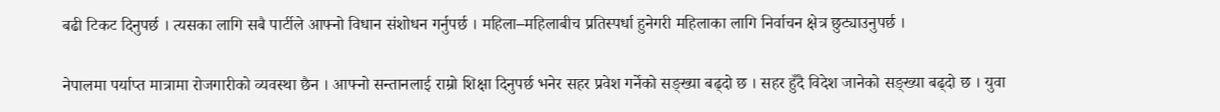बढी टिकट दिनुपर्छ । त्यसका लागि सबै पार्टीले आफ्नो विधान संशोधन गर्नुपर्छ । महिला–महिलाबीच प्रतिस्पर्धा हुनेगरी महिलाका लागि निर्वाचन क्षेत्र छुट्याउनुपर्छ ।

नेपालमा पर्याप्त मात्रामा रोजगारीको व्यवस्था छैन । आफ्नो सन्तानलाई राम्रो शिक्षा दिनुपर्छ भनेर सहर प्रवेश गर्नेको सङ्ख्या बढ्दो छ । सहर हुँदै विदेश जानेको सङ्ख्या बढ्दो छ । युवा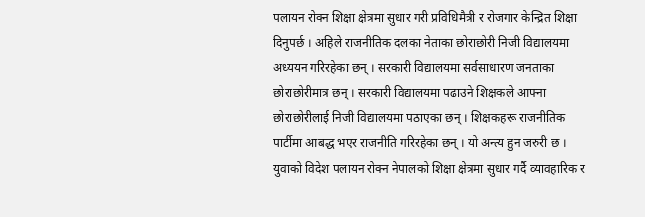पलायन रोक्न शिक्षा क्षेत्रमा सुधार गरी प्रविधिमैत्री र रोजगार केन्द्रित शिक्षा दिनुपर्छ । अहिले राजनीतिक दलका नेताका छोराछोरी निजी विद्यालयमा अध्ययन गरिरहेका छन् । सरकारी विद्यालयमा सर्वसाधारण जनताका छोराछोरीमात्र छन् । सरकारी विद्यालयमा पढाउने शिक्षकले आफ्ना छोराछोरीलाई निजी विद्यालयमा पठाएका छन् । शिक्षकहरू राजनीतिक  पार्टीमा आबद्ध भएर राजनीति गरिरहेका छन् । यो अन्त्य हुन जरुरी छ । युवाको विदेश पलायन रोक्न नेपालको शिक्षा क्षेत्रमा सुधार गर्दै व्यावहारिक र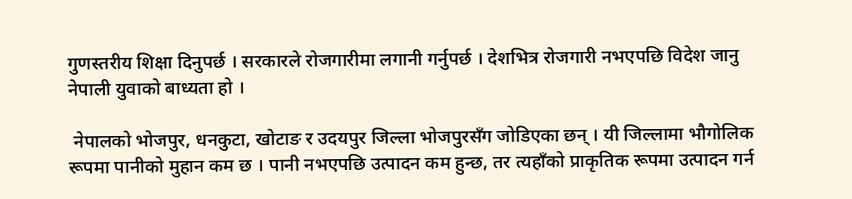गुणस्तरीय शिक्षा दिनुपर्छ । सरकारले रोजगारीमा लगानी गर्नुपर्छ । देशभित्र रोजगारी नभएपछि विदेश जानु नेपाली युवाको बाध्यता हो ।

 नेपालको भोजपुर, धनकुटा, खोटाङ र उदयपुर जिल्ला भोजपुरसँग जोडिएका छन् । यी जिल्लामा भौगोलिक रूपमा पानीको मुहान कम छ । पानी नभएपछि उत्पादन कम हुन्छ, तर त्यहाँको प्राकृतिक रूपमा उत्पादन गर्न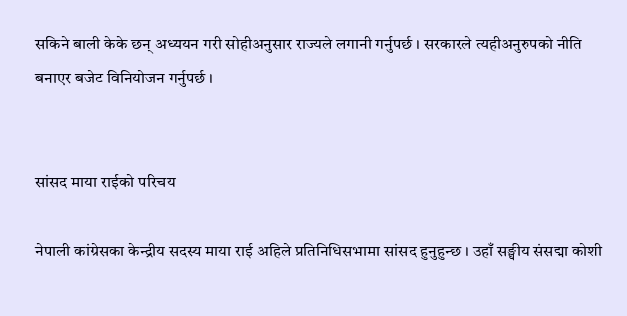सकिने बाली केके छन् अध्ययन गरी सोहीअनुसार राज्यले लगानी गर्नुपर्छ । सरकारले त्यहीअनुरुपको नीति बनाएर बजेट विनियोजन गर्नुपर्छ ।


सांसद माया राईको परिचय

नेपाली कांग्रेसका केन्द्रीय सदस्य माया राई अहिले प्रतिनिधिसभामा सांसद हुनुहुन्छ । उहाँ सङ्घीय संसद्मा कोशी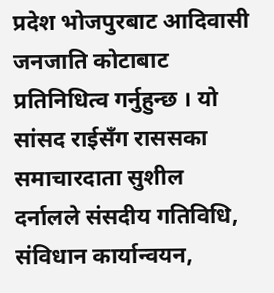प्रदेश भोजपुरबाट आदिवासी जनजाति कोटाबाट प्रतिनिधित्व गर्नुहुन्छ । यो सांसद राईसँग राससका समाचारदाता सुशील दर्नालले संसदीय गतिविधि, संविधान कार्यान्वयन,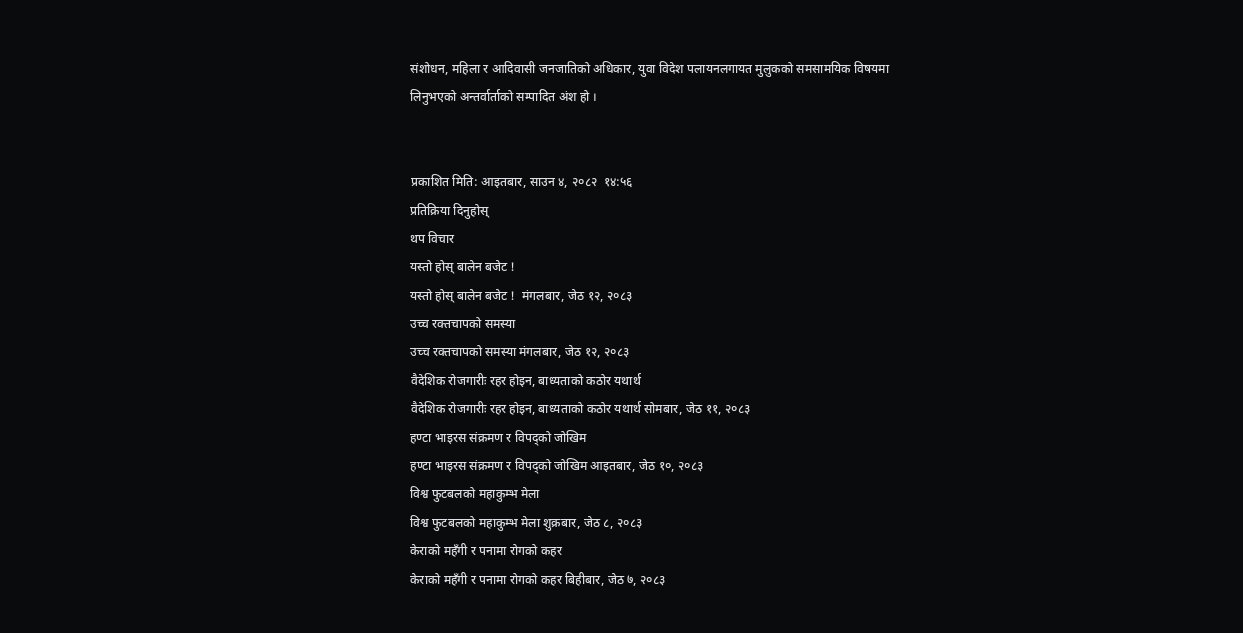संशोधन, महिला र आदिवासी जनजातिको अधिकार, युवा विदेश पलायनलगायत मुलुकको समसामयिक विषयमा लिनुभएको अन्तर्वार्ताको सम्पादित अंश हो ।


प्रकाशित मिति: आइतबार, साउन ४, २०८२  १४:५६
प्रतिक्रिया दिनुहोस्
थप विचार
यस्तो होस् बालेन बजेट !
यस्तो होस् बालेन बजेट !  मंगलबार, जेठ १२, २०८३
उच्च रक्तचापको समस्या
उच्च रक्तचापको समस्या मंगलबार, जेठ १२, २०८३
वैदेशिक रोजगारीः रहर होइन, बाध्यताको कठोर यथार्थ
वैदेशिक रोजगारीः रहर होइन, बाध्यताको कठोर यथार्थ सोमबार, जेठ ११, २०८३
हण्टा भाइरस संक्रमण र विपद्को जोखिम
हण्टा भाइरस संक्रमण र विपद्को जोखिम आइतबार, जेठ १०, २०८३
विश्व फुटबलको महाकुम्भ मेला
विश्व फुटबलको महाकुम्भ मेला शुक्रबार, जेठ ८, २०८३
केराको महँगी र पनामा रोगको कहर
केराको महँगी र पनामा रोगको कहर बिहीबार, जेठ ७, २०८३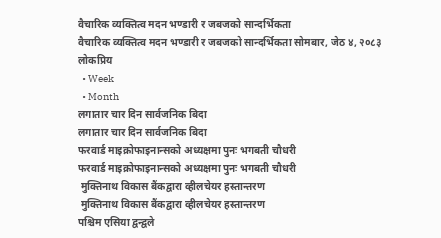वैचारिक व्यक्तित्व मदन भण्डारी र जबजको सान्दर्भिकता
वैचारिक व्यक्तित्व मदन भण्डारी र जबजको सान्दर्भिकता सोमबार, जेठ ४, २०८३
लोकप्रिय
  • Week
  • Month
लगातार चार दिन सार्वजनिक बिदा
लगातार चार दिन सार्वजनिक बिदा
फरवार्ड माइक्रोफाइनान्सको अध्यक्षमा पुनः भगबती चौधरी
फरवार्ड माइक्रोफाइनान्सको अध्यक्षमा पुनः भगबती चौधरी
 मुक्तिनाथ विकास बैंकद्वारा व्हीलचेयर हस्तान्तरण
 मुक्तिनाथ विकास बैंकद्वारा व्हीलचेयर हस्तान्तरण
पश्चिम एसिया द्वन्द्वले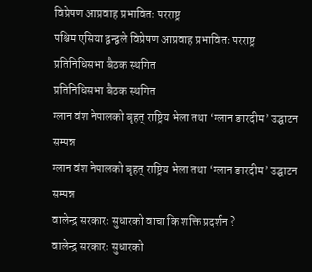विप्रेषण आप्रवाह प्रभावितः परराष्ट्र
पश्चिम एसिया द्वन्द्वले विप्रेषण आप्रवाह प्रभावितः परराष्ट्र
प्रतिनिधिसभा बैठक स्थगित
प्रतिनिधिसभा बैठक स्थगित
ग्लान वंश नेपालको बृहत् राष्ट्रिय भेला तथा ‘ग्लान ङारदीम’ उद्घाटन सम्पन्न
ग्लान वंश नेपालको बृहत् राष्ट्रिय भेला तथा ‘ग्लान ङारदीम’ उद्घाटन सम्पन्न
वालेन्द्र सरकारः सुधारको वाचा कि शक्ति प्रदर्शन ?
वालेन्द्र सरकारः सुधारको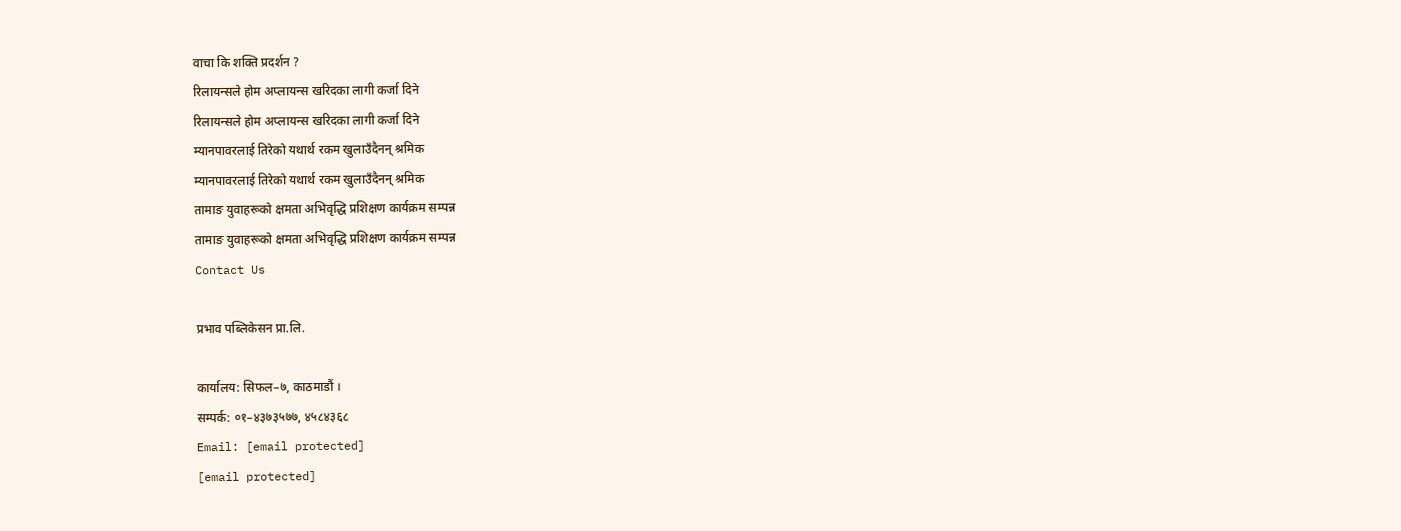वाचा कि शक्ति प्रदर्शन ?
रिलायन्सले होम अप्लायन्स खरिदका लागी कर्जा दिने
रिलायन्सले होम अप्लायन्स खरिदका लागी कर्जा दिने
म्यानपावरलाई तिरेको यथार्थ रकम खुलाउँदैनन् श्रमिक
म्यानपावरलाई तिरेको यथार्थ रकम खुलाउँदैनन् श्रमिक
तामाङ युवाहरूको क्षमता अभिवृद्धि प्रशिक्षण कार्यक्रम सम्पन्न
तामाङ युवाहरूको क्षमता अभिवृद्धि प्रशिक्षण कार्यक्रम सम्पन्न
Contact Us

प्रभाव पब्लिकेसन प्रा.लि.

कार्यालय: सिफल–७, काठमाडौं ।
सम्पर्क: ०१–४३७३५७७, ४५८४३६८
Email: [email protected]
[email protected]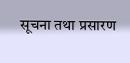सूचना तथा प्रसारण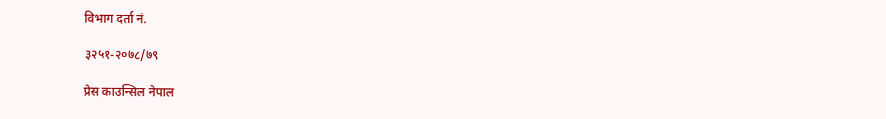विभाग दर्ता नं.

३२५१-२०७८/७९

प्रेस काउन्सिल नेपाल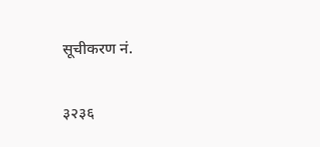सूचीकरण नं.

३२३६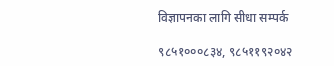विज्ञापनका लागि सीधा सम्पर्क

९८५१०००८३४, ९८५११९२०४२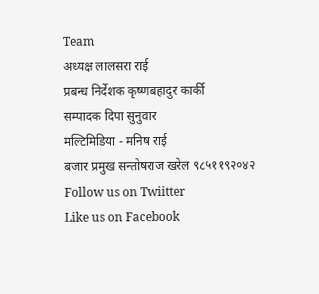Team
अध्यक्ष लालसरा राई
प्रबन्ध निर्देशक कृष्णबहादुर कार्की
सम्पादक दिपा सुनुवार
मल्टिमिडिया - मनिष राई
बजार प्रमुख सन्तोषराज खरेल ९८५११९२०४२
Follow us on Twiitter
Like us on Facebook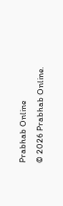Prabhab Online
© 2026 Prabhab Online.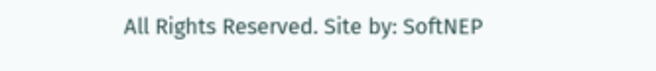All Rights Reserved. Site by: SoftNEP